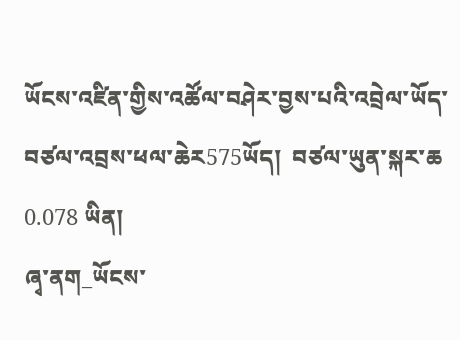ཡོངས་འཛིན་གྱིས་འཚོལ་བཤེར་བྱས་པའི་འབྲེལ་ཡོད་བཙལ་འབྲས་ཕལ་ཆེར575ཡོད།  བཙལ་ཡུན་སྐར་ཆ 0.078 ཡིན།
ཞྭ་ནག_ཡོངས་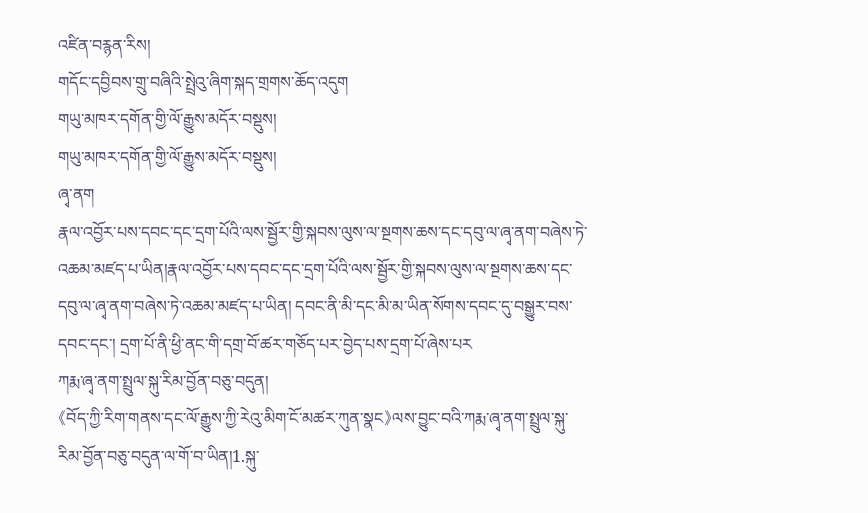འཛིན་བརྙན་རིས།
གདོང་དབྱིབས་གྲུ་བཞིའི་སྤྲེའུ་ཞིག་སྐད་གྲགས་ཆོད་འདུག
གཡུ་མཁར་དགོན་གྱི་ལོ་རྒྱུས་མདོར་བསྡུས།
གཡུ་མཁར་དགོན་གྱི་ལོ་རྒྱུས་མདོར་བསྡུས།
ཞྭ་ནག
རྣལ་འབྱོར་པས་དབང་དང་དྲག་པོའི་ལས་སྦྱོར་གྱི་སྐབས་ལུས་ལ་སྔགས་ཆས་དང་དབུ་ལ་ཞྭ་ནག་བཞེས་ཏེ་འཆམ་མཛད་པ་ཡིན།རྣལ་འབྱོར་པས་དབང་དང་དྲག་པོའི་ལས་སྦྱོར་གྱི་སྐབས་ལུས་ལ་སྔགས་ཆས་དང་དབུ་ལ་ཞྭ་ནག་བཞེས་ཏེ་འཆམ་མཛད་པ་ཡིན། དབང་ནི་མི་དང་མི་མ་ཡིན་སོགས་དབང་དུ་བསྒྱུར་བས་དབང་དང་། དྲག་པོ་ནི་ཕྱི་ནང་གི་དགྲ་བོ་ཚར་གཅོད་པར་བྱེད་པས་དྲག་པོ་ཞེས་པར
ཀརྨ་ཞྭ་ནག་སྤྲུལ་སྐུ་རིམ་བྱོན་བཅུ་བདུན།
《བོད་ཀྱི་རིག་གནས་དང་ལོ་རྒྱུས་ཀྱི་རེའུ་མིག་ངོ་མཚར་ཀུན་སྣང》ལས་བྱུང་བའི་ཀརྨ་ཞྭ་ནག་སྤྲུལ་སྐུ་རིམ་བྱོན་བཅུ་བདུན་ལ་གོ་བ་ཡིན།1.སྐུ་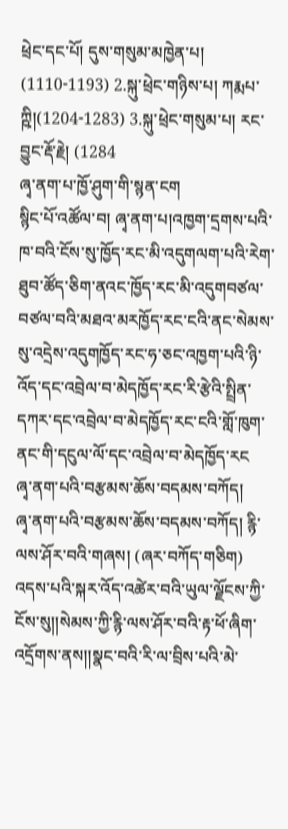ཕྲེང་དང་པོ། དུས་གསུམ་མཁྱེན་པ། (1110-1193) 2.སྐུ་ཕྲེང་གཉིས་པ། ཀརྨཔ་ཀྵི།(1204-1283) 3.སྐུ་ཕྲེང་གསུམ་པ། རང་བྱུང་རྡོ་རྗེ། (1284
ཞྭ་ནག་པ་ཁྱོ་ཤུག་གི་སྙན་ངག
སྙིང་པོ་འཚོལ་བ། ཞྭ་ནག་པ།འཁྱག་དྲགས་པའི་ཁ་བའི་ངོས་སུ་ཁྱོད་རང་མི་འདུགལག་པའི་རེག་ཐུབ་ཚོད་ཅིག་ནའང་ཁྱོད་རང་མི་འདུགབཙལ་བཙལ་བའི་མཐའ་མརཁྱོད་རང་ངའི་ནང་སེམས་སུ་འདྲེས་འདུགཁྱོད་རང་ཧ་ཅང་འཁྱག་པའི་ཉི་འོད་དང་འབྲེལ་བ་མེདཁྱོད་རང་རི་རྩེའི་སྤྲིན་དཀར་དང་འབྲེལ་བ་མེདཁྱོད་རང་ངའི་གློ་ཁུག་ནང་གི་དངུལ་ལོ་དང་འབྲེལ་བ་མེདཁྱོད་རང
ཞྭ་ནག་པའི་བརྩམས་ཆོས་བདམས་བཀོད།
ཞྭ་ནག་པའི་བརྩམས་ཆོས་བདམས་བཀོད། རྙི་ལས་ཤོར་བའི་གཞས། (ཞར་བཀོད་གཅིག) འདས་པའི་སྐར་འོད་འཚེར་བའི་ཡུལ་ལྗོངས་ཀྱི་ངོས་སུ།།སེམས་ཀྱི་རྙི་ལས་ཤོར་བའི་རྟ་ཕོ་ཞིག་འདྲོགས་ནས།།སྣང་བའི་རི་ལ་བྲིས་པའི་མེ་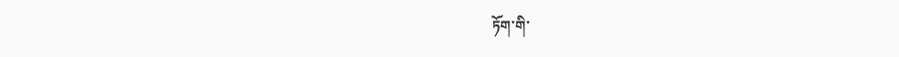ཏོག་གི་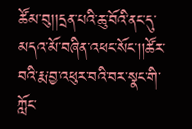ཚོམ་བུ།།དྲན་པའི་ཆུ་བོའི་ནང་དུ་མདའ་མོ་བཞིན་འཕང་སོང་།།ཚོར་བའི་རྨ་བྱ་འཕུར་བའི་བར་སྣང་གི་ཀློང་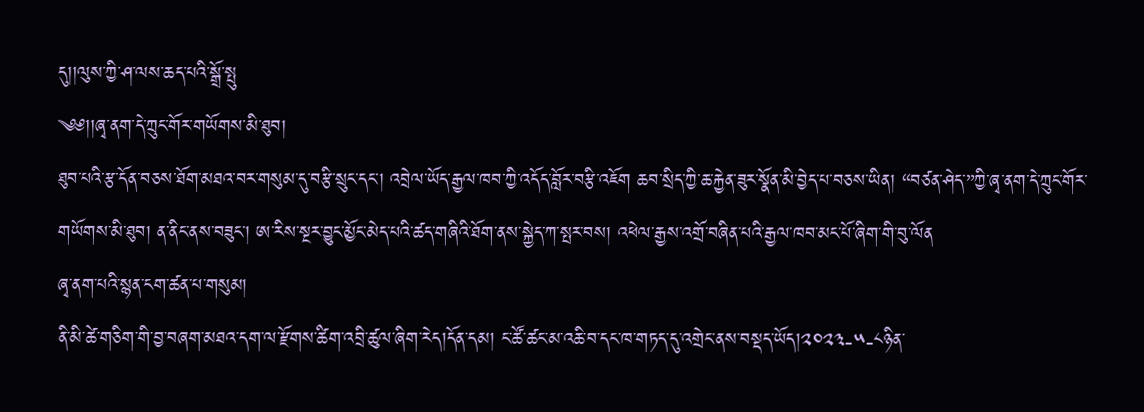དུ།།ལུས་ཀྱི་ཤ་ལས་ཆད་པའི་སྒྲོ་སྤུ
༄༅།།ཞྭ་ནག་དེ་ཀྲུང་གོར་གཡོགས་མི་ཐུབ།
ཐུབ་པའི་རྩ་དོན་བཅས་ཐོག་མཐའ་བར་གསུམ་དུ་བརྩི་སྲུང་དང་། འབྲེལ་ཡོད་རྒྱལ་ཁབ་ཀྱི་འདོད་བློར་བརྩི་འཇོག ཆབ་སྲིད་ཀྱི་ཆ་རྐྱེན་ཟུར་སྣོན་མི་བྱེད་པ་བཅས་ཡིན། “བཙན་ཤེད་”ཀྱི་ཞྭ་ནག་དེ་ཀྲུང་གོར་གཡོགས་མི་ཐུབ། ན་ནིང་ནས་བཟུང་། ཨ་རིས་སྔར་བྱུང་མྱོང་མེད་པའི་ཚད་གཞིའི་ཐོག་ནས་སྐྱེད་ཀ་སྤར་བས། འཕེལ་རྒྱས་འགྲོ་བཞིན་པའི་རྒྱལ་ཁབ་མང་པོ་ཞིག་གི་བུ་ལོན
ཞྭ་ནག་པའི་སྙན་ངག་ཚན་པ་གསུམ།
ནི་མི་ཚེ་གཅིག་གི་བྱ་བཞག་མཐའ་དག་ལ་རྫོགས་ཚིག་འབྲི་ཚུལ་ཞིག་རེད།དོན་དམ། ང་ཚོ་ཚང་མ་འཆི་བ་དང་ཁ་གཏད་དུ་འགྲེང་ནས་བསྡད་ཡོད།༢༠༢༣-༥-༨ཉིན་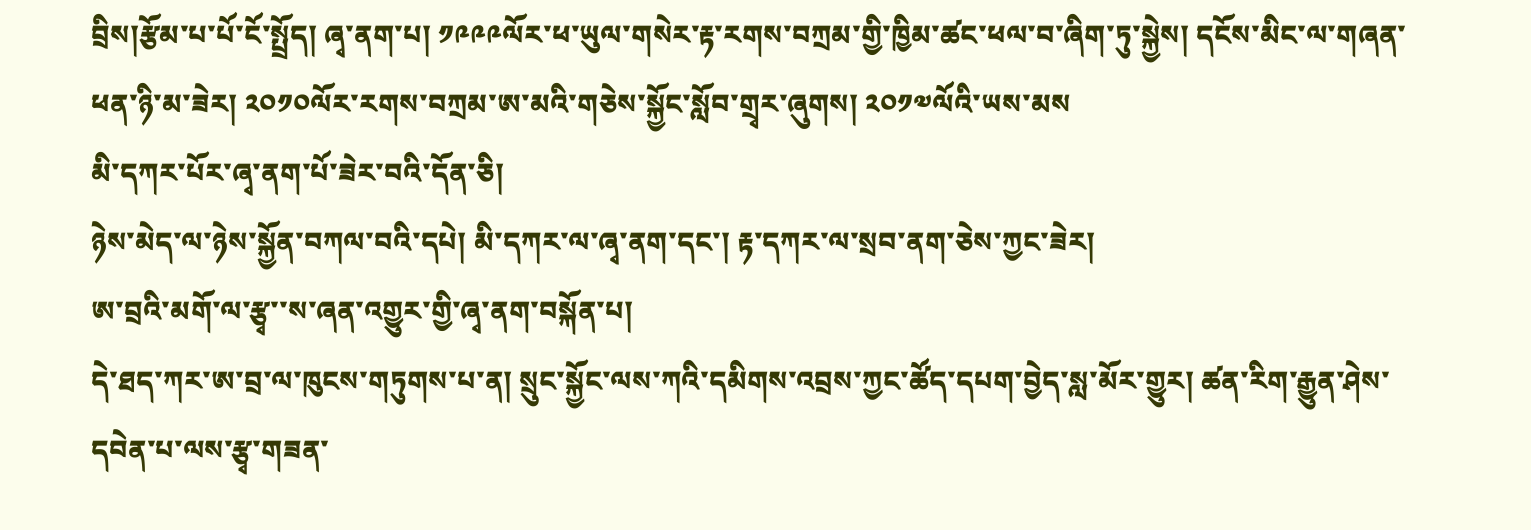བྲིས།རྩོམ་པ་པོ་ངོ་སྤྲོད། ཞྭ་ནག་པ། ༡༩༩༩ལོར་ཕ་ཡུལ་གསེར་རྟ་རགས་བཀྲམ་གྱི་ཁྱིམ་ཚང་ཕལ་བ་ཞིག་ཏུ་སྐྱེས། དངོས་མིང་ལ་གཞན་ཕན་ཉི་མ་ཟེར། ༢༠༡༠ལོར་རགས་བཀྲམ་ཨ་མའི་གཅེས་སྐྱོང་སློབ་གྲྭར་ཞུགས། ༢༠༡༧ལོའི་ཡས་མས
མི་དཀར་པོར་ཞྭ་ནག་པོ་ཟེར་བའི་དོན་ཅི།
ཉེས་མེད་ལ་ཉེས་སྐྱོན་བཀལ་བའི་དཔེ། མི་དཀར་ལ་ཞྭ་ནག་དང་། རྟ་དཀར་ལ་སྲབ་ནག་ཅེས་ཀྱང་ཟེར།
ཨ་བྲའི་མགོ་ལ་རྩྭ་་ས་ཞན་འགྱུར་གྱི་ཞྭ་ནག་བསྐོན་པ།
དེ་ཐད་ཀར་ཨ་བྲ་ལ་ཁུངས་གཏུགས་པ་ན། སྲུང་སྐྱོང་ལས་ཀའི་དམིགས་འབྲས་ཀྱང་ཚོད་དཔག་བྱེད་སླ་མོར་གྱུར། ཚན་རིག་རྒྱུན་ཤེས་དབེན་པ་ལས་རྩྭ་གཟན་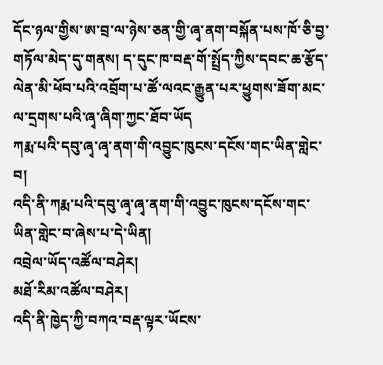དོང་ཉལ་གྱིས་ཨ་བྲ་ལ་ཉེས་ཅན་གྱི་ཞྭ་ནག་བསྐོན་པས་ཁོ་ཅི་བྱ་གཏོལ་མེད་དུ་གནས། ད་དུང་ཁ་བརྡ་གོ་སྤྲོད་ཀྱིས་དབང་ཆ་རྩོད་ལེན་མི་ཕོབ་པའི་འབྲོག་པ་ཚོ་ལའང་རྒྱུན་པར་ཕྱུགས་ཟོག་མང་ལ་དྲགས་པའི་ཞྭ་ཞིག་ཀྱང་ཐོབ་ཡོད
ཀརྨ་པའི་དབུ་ཞྭ་ཞྭ་ནག་གི་འབྱུང་ཁུངས་དངོས་གང་ཡིན་གླེང་བ།
འདི་ནི་ཀརྨ་པའི་དབུ་ཞྭ་ཞྭ་ནག་གི་འབྱུང་ཁུངས་དངོས་གང་ཡིན་གླེང་བ་ཞེས་པ་དེ་ཡིན།
འབྲེལ་ཡོད་འཚོལ་བཤེར།
མཐོ་རིམ་འཚོལ་བཤེར།
འདི་ནི་ཁྱེད་ཀྱི་བཀའ་བརྡ་ལྟར་ཡོངས་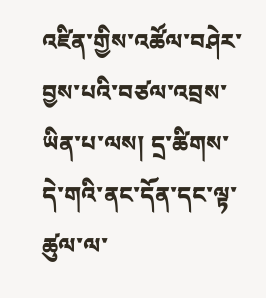འཛིན་གྱིས་འཚོལ་བཤེར་བྱས་པའི་བཙལ་འབྲས་ཡིན་པ་ལས། དྲ་ཚིགས་དེ་གའི་ནང་དོན་དང་ལྟ་ཚུལ་ལ་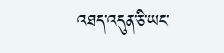འཐད་འདུན་ཅི་ཡང་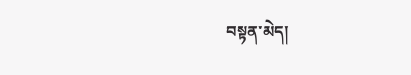བསྟན་མེད།